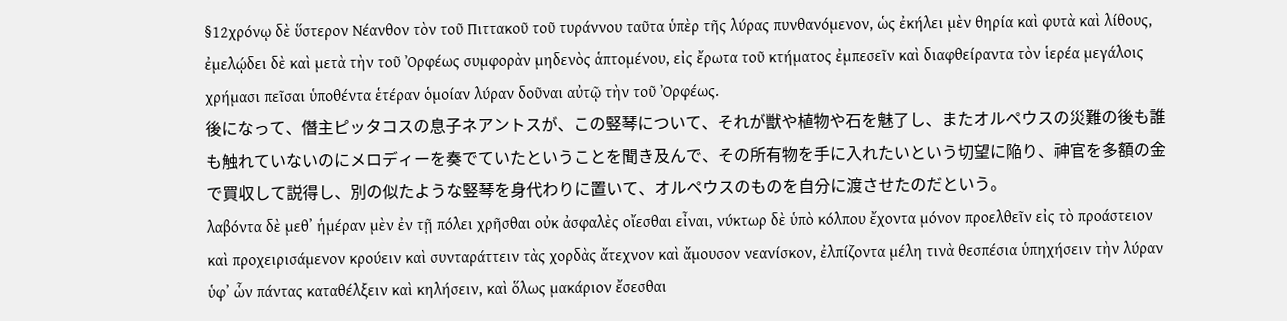§12χρόνῳ δὲ ὕστερον Νέανθον τὸν τοῦ Πιττακοῦ τοῦ τυράννου ταῦτα ὑπὲρ τῆς λύρας πυνθανόμενον, ὡς ἐκήλει μὲν θηρία καὶ φυτὰ καὶ λίθους, ἐμελῴδει δὲ καὶ μετὰ τὴν τοῦ Ὀρφέως συμφορὰν μηδενὸς ἁπτομένου, εἰς ἔρωτα τοῦ κτήματος ἐμπεσεῖν καὶ διαφθείραντα τὸν ἱερέα μεγάλοις χρήμασι πεῖσαι ὑποθέντα ἑτέραν ὁμοίαν λύραν δοῦναι αὐτῷ τὴν τοῦ Ὀρφέως.
後になって、僭主ピッタコスの息子ネアントスが、この竪琴について、それが獣や植物や石を魅了し、またオルペウスの災難の後も誰も触れていないのにメロディーを奏でていたということを聞き及んで、その所有物を手に入れたいという切望に陥り、神官を多額の金で買収して説得し、別の似たような竪琴を身代わりに置いて、オルペウスのものを自分に渡させたのだという。
λαβόντα δὲ μεθʼ ἡμέραν μὲν ἐν τῇ πόλει χρῆσθαι οὐκ ἀσφαλὲς οἴεσθαι εἶναι, νύκτωρ δὲ ὑπὸ κόλπου ἔχοντα μόνον προελθεῖν εἰς τὸ προάστειον καὶ προχειρισάμενον κρούειν καὶ συνταράττειν τὰς χορδὰς ἄτεχνον καὶ ἄμουσον νεανίσκον, ἐλπίζοντα μέλη τινὰ θεσπέσια ὑπηχήσειν τὴν λύραν ὑφʼ ὧν πάντας καταθέλξειν καὶ κηλήσειν, καὶ ὅλως μακάριον ἔσεσθαι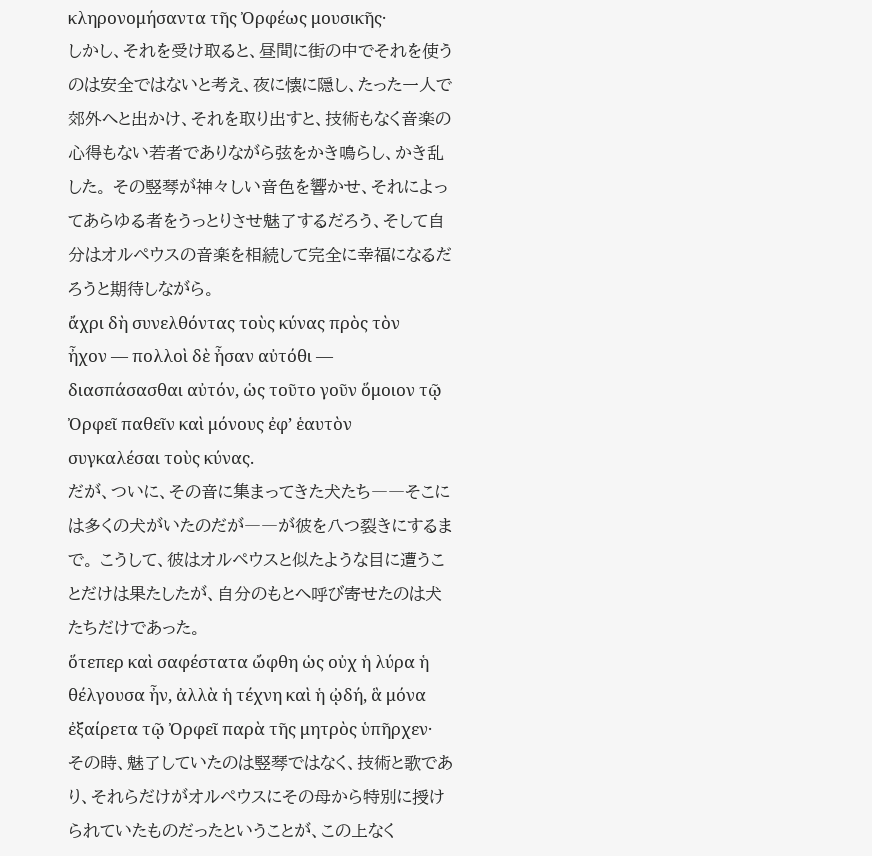κληρονομήσαντα τῆς Ὀρφέως μουσικῆς·
しかし、それを受け取ると、昼間に街の中でそれを使うのは安全ではないと考え、夜に懐に隠し、たった一人で郊外へと出かけ、それを取り出すと、技術もなく音楽の心得もない若者でありながら弦をかき鳴らし、かき乱した。 その竪琴が神々しい音色を響かせ、それによってあらゆる者をうっとりさせ魅了するだろう、そして自分はオルペウスの音楽を相続して完全に幸福になるだろうと期待しながら。
ἄχρι δὴ συνελθόντας τοὺς κύνας πρὸς τὸν ἦχον — πολλοὶ δὲ ἦσαν αὐτόθι — διασπάσασθαι αὐτόν, ὡς τοῦτο γοῦν ὅμοιον τῷ Ὀρφεῖ παθεῖν καὶ μόνους ἐφʼ ἑαυτὸν συγκαλέσαι τοὺς κύνας.
だが、ついに、その音に集まってきた犬たち――そこには多くの犬がいたのだが――が彼を八つ裂きにするまで。 こうして、彼はオルペウスと似たような目に遭うことだけは果たしたが、自分のもとへ呼び寄せたのは犬たちだけであった。
ὅτεπερ καὶ σαφέστατα ὤφθη ὡς οὐχ ἡ λύρα ἡ θέλγουσα ἦν, ἀλλὰ ἡ τέχνη καὶ ἡ ᾠδή, ἃ μόνα ἐξαίρετα τῷ Ὀρφεῖ παρὰ τῆς μητρὸς ὑπῆρχεν·
その時、魅了していたのは竪琴ではなく、技術と歌であり、それらだけがオルペウスにその母から特別に授けられていたものだったということが、この上なく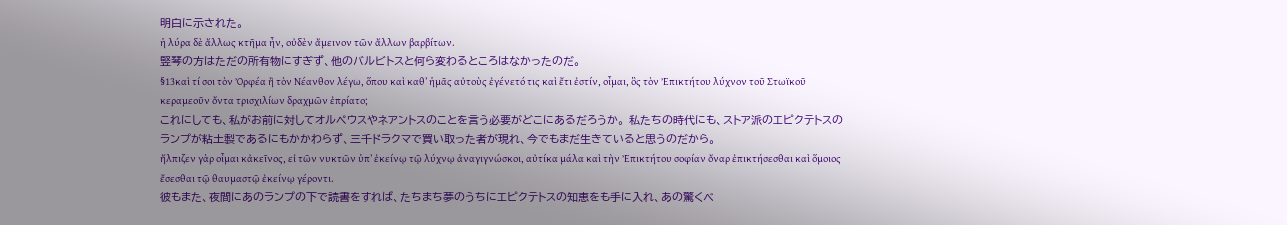明白に示された。
ἡ λύρα δὲ ἄλλως κτῆμα ἦν, οὐδὲν ἄμεινον τῶν ἄλλων βαρβίτων.
竪琴の方はただの所有物にすぎず、他のバルビトスと何ら変わるところはなかったのだ。
§13καὶ τί σοι τὸν Ὀρφέα ἢ τὸν Νέανθον λέγω, ὅπου καὶ καθʼ ἡμᾶς αὐτοὺς ἐγένετό τις καὶ ἔτι ἐστίν, οἶμαι, ὃς τὸν Ἐπικτήτου λύχνον τοῦ Στωϊκοῦ κεραμεοῦν ὄντα τρισχιλίων δραχμῶν ἐπρίατο;
これにしても、私がお前に対してオルペウスやネアントスのことを言う必要がどこにあるだろうか。 私たちの時代にも、ストア派のエピクテトスのランプが粘土製であるにもかかわらず、三千ドラクマで買い取った者が現れ、今でもまだ生きていると思うのだから。
ἤλπιζεν γὰρ οἶμαι κἀκεῖνος, εἰ τῶν νυκτῶν ὑπʼ ἐκείνῳ τῷ λύχνῳ ἀναγιγνώσκοι, αὐτίκα μάλα καὶ τὴν Ἐπικτήτου σοφίαν ὄναρ ἐπικτήσεσθαι καὶ ὅμοιος ἔσεσθαι τῷ θαυμαστῷ ἐκείνῳ γέροντι.
彼もまた、夜間にあのランプの下で読書をすれば、たちまち夢のうちにエピクテトスの知恵をも手に入れ、あの驚くべ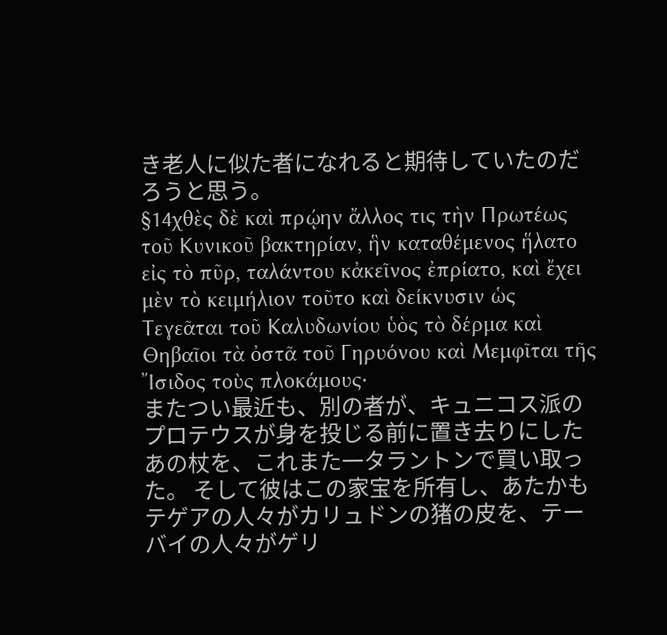き老人に似た者になれると期待していたのだろうと思う。
§14χθὲς δὲ καὶ πρῴην ἄλλος τις τὴν Πρωτέως τοῦ Κυνικοῦ βακτηρίαν, ἣν καταθέμενος ἥλατο εἰς τὸ πῦρ, ταλάντου κἀκεῖνος ἐπρίατο, καὶ ἔχει μὲν τὸ κειμήλιον τοῦτο καὶ δείκνυσιν ὡς Τεγεᾶται τοῦ Καλυδωνίου ὑὸς τὸ δέρμα καὶ Θηβαῖοι τὰ ὀστᾶ τοῦ Γηρυόνου καὶ Μεμφῖται τῆς Ἴσιδος τοὺς πλοκάμους·
またつい最近も、別の者が、キュニコス派のプロテウスが身を投じる前に置き去りにしたあの杖を、これまた一タラントンで買い取った。 そして彼はこの家宝を所有し、あたかもテゲアの人々がカリュドンの猪の皮を、テーバイの人々がゲリ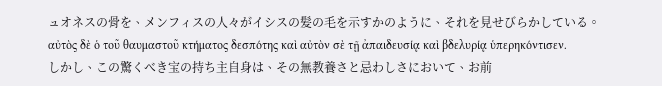ュオネスの骨を、メンフィスの人々がイシスの髪の毛を示すかのように、それを見せびらかしている。
αὐτὸς δὲ ὁ τοῦ θαυμαστοῦ κτήματος δεσπότης καὶ αὐτὸν σὲ τῇ ἀπαιδευσίᾳ καὶ βδελυρίᾳ ὑπερηκόντισεν.
しかし、この驚くべき宝の持ち主自身は、その無教養さと忌わしさにおいて、お前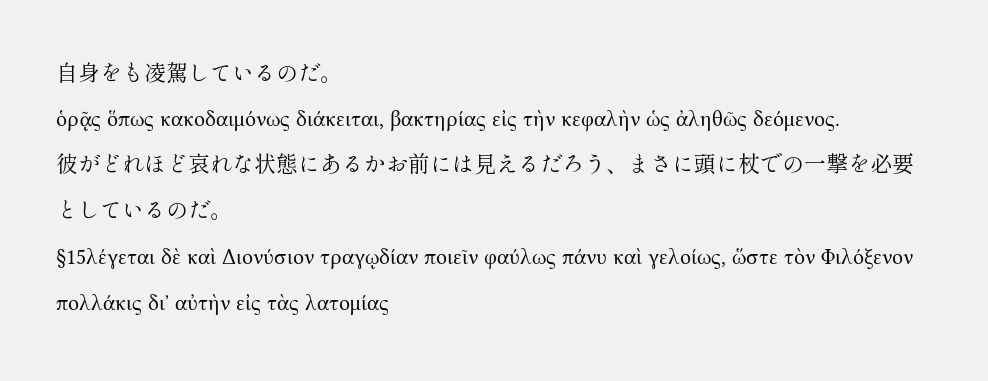自身をも凌駕しているのだ。
ὁρᾷς ὅπως κακοδαιμόνως διάκειται, βακτηρίας εἰς τὴν κεφαλὴν ὡς ἀληθῶς δεόμενος.
彼がどれほど哀れな状態にあるかお前には見えるだろう、まさに頭に杖での一撃を必要としているのだ。
§15λέγεται δὲ καὶ Διονύσιον τραγῳδίαν ποιεῖν φαύλως πάνυ καὶ γελοίως, ὥστε τὸν Φιλόξενον πολλάκις διʼ αὐτὴν εἰς τὰς λατομίας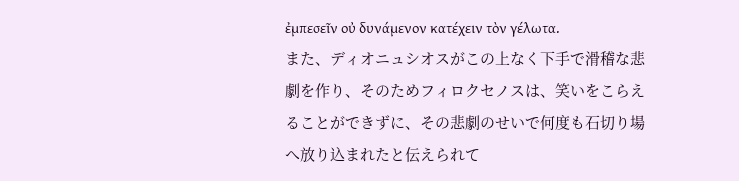ἐμπεσεῖν οὐ δυνάμενον κατέχειν τὸν γέλωτα.
また、ディオニュシオスがこの上なく下手で滑稽な悲劇を作り、そのためフィロクセノスは、笑いをこらえることができずに、その悲劇のせいで何度も石切り場へ放り込まれたと伝えられて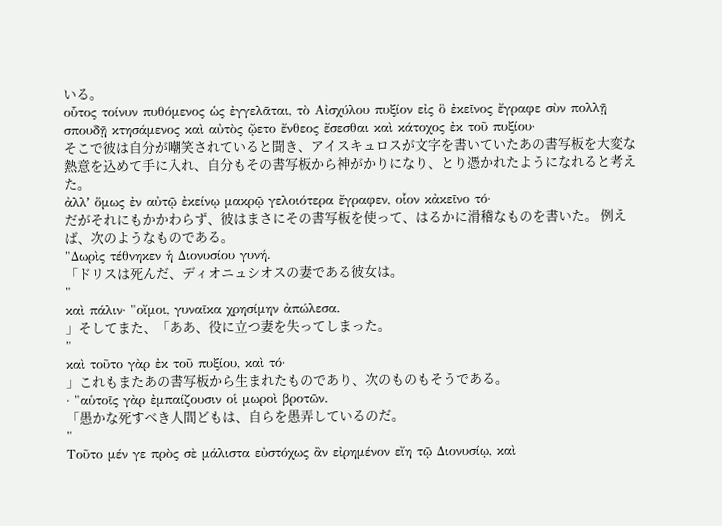いる。
οὗτος τοίνυν πυθόμενος ὡς ἐγγελᾶται, τὸ Αἰσχύλου πυξίον εἰς ὃ ἐκεῖνος ἔγραφε σὺν πολλῇ σπουδῇ κτησάμενος καὶ αὐτὸς ᾤετο ἔνθεος ἔσεσθαι καὶ κάτοχος ἐκ τοῦ πυξίου·
そこで彼は自分が嘲笑されていると聞き、アイスキュロスが文字を書いていたあの書写板を大変な熱意を込めて手に入れ、自分もその書写板から神がかりになり、とり憑かれたようになれると考えた。
ἀλλʼ ὅμως ἐν αὐτῷ ἐκείνῳ μακρῷ γελοιότερα ἔγραφεν, οἷον κἀκεῖνο τό·
だがそれにもかかわらず、彼はまさにその書写板を使って、はるかに滑稽なものを書いた。 例えば、次のようなものである。
"Δωρὶς τέθνηκεν ἡ Διονυσίου γυνή.
「ドリスは死んだ、ディオニュシオスの妻である彼女は。
"
καὶ πάλιν· "οἴμοι, γυναῖκα χρησίμην ἀπώλεσα.
」そしてまた、「ああ、役に立つ妻を失ってしまった。
"
καὶ τοῦτο γὰρ ἐκ τοῦ πυξίου, καὶ τό·
」これもまたあの書写板から生まれたものであり、次のものもそうである。
· "αὑτοῖς γὰρ ἐμπαίζουσιν οἱ μωροὶ βροτῶν.
「愚かな死すべき人間どもは、自らを愚弄しているのだ。
"
Τοῦτο μέν γε πρὸς σὲ μάλιστα εὐστόχως ἂν εἰρημένον εἴη τῷ Διονυσίῳ, καὶ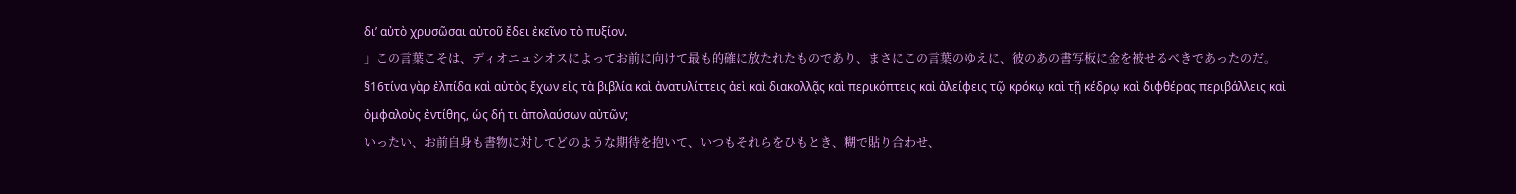διʼ αὐτὸ χρυσῶσαι αὐτοῦ ἔδει ἐκεῖνο τὸ πυξίον.
」この言葉こそは、ディオニュシオスによってお前に向けて最も的確に放たれたものであり、まさにこの言葉のゆえに、彼のあの書写板に金を被せるべきであったのだ。
§16τίνα γὰρ ἐλπίδα καὶ αὐτὸς ἔχων εἰς τὰ βιβλία καὶ ἀνατυλίττεις ἀεὶ καὶ διακολλᾷς καὶ περικόπτεις καὶ ἀλείφεις τῷ κρόκῳ καὶ τῇ κέδρῳ καὶ διφθέρας περιβάλλεις καὶ ὀμφαλοὺς ἐντίθης, ὡς δή τι ἀπολαύσων αὐτῶν;
いったい、お前自身も書物に対してどのような期待を抱いて、いつもそれらをひもとき、糊で貼り合わせ、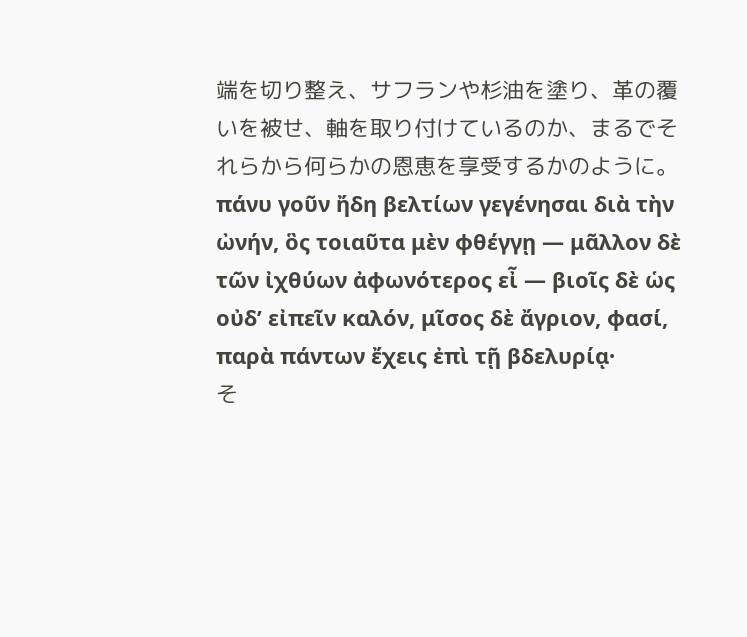端を切り整え、サフランや杉油を塗り、革の覆いを被せ、軸を取り付けているのか、まるでそれらから何らかの恩恵を享受するかのように。
πάνυ γοῦν ἤδη βελτίων γεγένησαι διὰ τὴν ὠνήν, ὃς τοιαῦτα μὲν φθέγγῃ — μᾶλλον δὲ τῶν ἰχθύων ἀφωνότερος εἶ — βιοῖς δὲ ὡς οὐδʼ εἰπεῖν καλόν, μῖσος δὲ ἄγριον, φασί, παρὰ πάντων ἔχεις ἐπὶ τῇ βδελυρίᾳ·
そ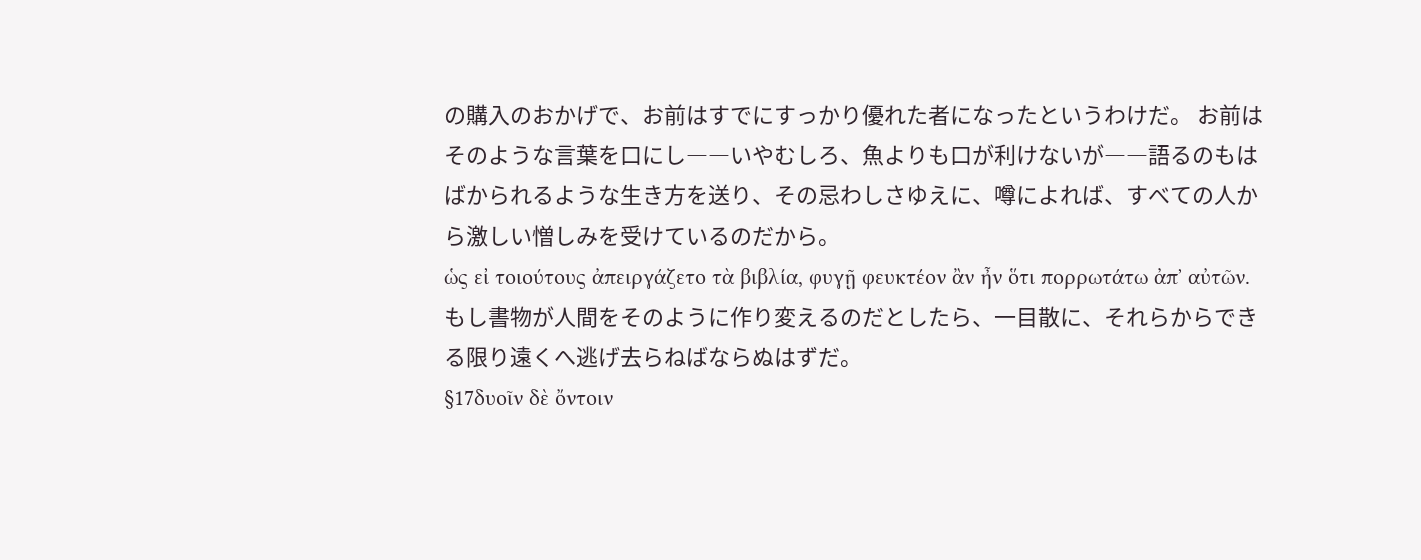の購入のおかげで、お前はすでにすっかり優れた者になったというわけだ。 お前はそのような言葉を口にし――いやむしろ、魚よりも口が利けないが――語るのもはばかられるような生き方を送り、その忌わしさゆえに、噂によれば、すべての人から激しい憎しみを受けているのだから。
ὡς εἰ τοιούτους ἀπειργάζετο τὰ βιβλία, φυγῇ φευκτέον ἂν ἦν ὅτι πορρωτάτω ἀπʼ αὐτῶν.
もし書物が人間をそのように作り変えるのだとしたら、一目散に、それらからできる限り遠くへ逃げ去らねばならぬはずだ。
§17δυοῖν δὲ ὄντοιν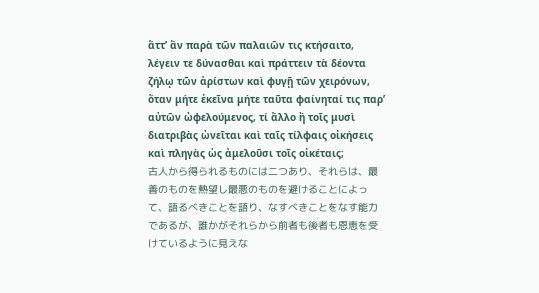ἅττʼ ἂν παρὰ τῶν παλαιῶν τις κτήσαιτο, λέγειν τε δύνασθαι καὶ πράττειν τὰ δέοντα ζήλῳ τῶν ἀρίστων καὶ φυγῇ τῶν χειρόνων, ὅταν μήτε ἐκεῖνα μήτε ταῦτα φαίνηταί τις παρʼ αὐτῶν ὠφελούμενος, τί ἄλλο ἢ τοῖς μυσὶ διατριβὰς ὠνεῖται καὶ ταῖς τίλφαις οἰκήσεις καὶ πληγὰς ὡς ἀμελοῦσι τοῖς οἰκέταις;
古人から得られるものには二つあり、それらは、最善のものを熱望し最悪のものを避けることによって、語るべきことを語り、なすべきことをなす能力であるが、誰かがそれらから前者も後者も恩恵を受けているように見えな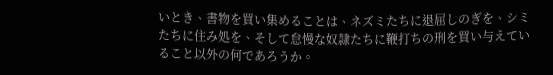いとき、書物を買い集めることは、ネズミたちに退屈しのぎを、シミたちに住み処を、そして怠慢な奴隷たちに鞭打ちの刑を買い与えていること以外の何であろうか。